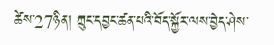ཚེས་27ཉིན། ཀྲུང་དབྱང་ཚན་པའི་བོད་སྐྱོར་ལས་བྱེད་ཤེས་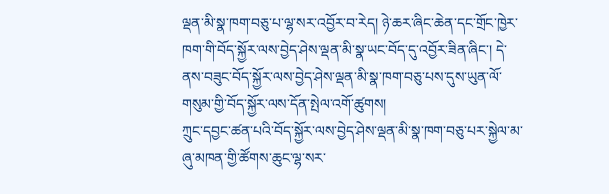ལྡན་མི་སྣ་ཁག་བཅུ་པ་ལྷ་སར་འབྱོར་བ་རེད། ཉེ་ཆར་ཞིང་ཆེན་དང་གྲོང་ཁྱེར་ཁག་གི་བོད་སྐྱོར་ལས་བྱེད་ཤེས་ལྡན་མི་སྣ་ཡང་བོད་དུ་འབྱོར་ཟིན་ཞིང་། དེ་ནས་བཟུང་བོད་སྐྱོར་ལས་བྱེད་ཤེས་ལྡན་མི་སྣ་ཁག་བཅུ་པས་དུས་ཡུན་ལོ་གསུམ་གྱི་བོད་སྐྱོར་ལས་དོན་སྤེལ་འགོ་ཚུགས།
ཀྲུང་དབྱང་ཚན་པའི་བོད་སྐྱོར་ལས་བྱེད་ཤེས་ལྡན་མི་སྣ་ཁག་བཅུ་པར་སྐྱེལ་མ་ཞུ་མཁན་གྱི་ཚོགས་ཆུང་ལྷ་སར་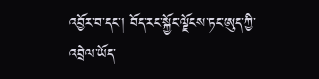འབྱོར་བ་དང་། བོད་རང་སྐྱོང་ལྗོངས་ཏང་ཨུད་ཀྱི་འབྲེལ་ཡོད་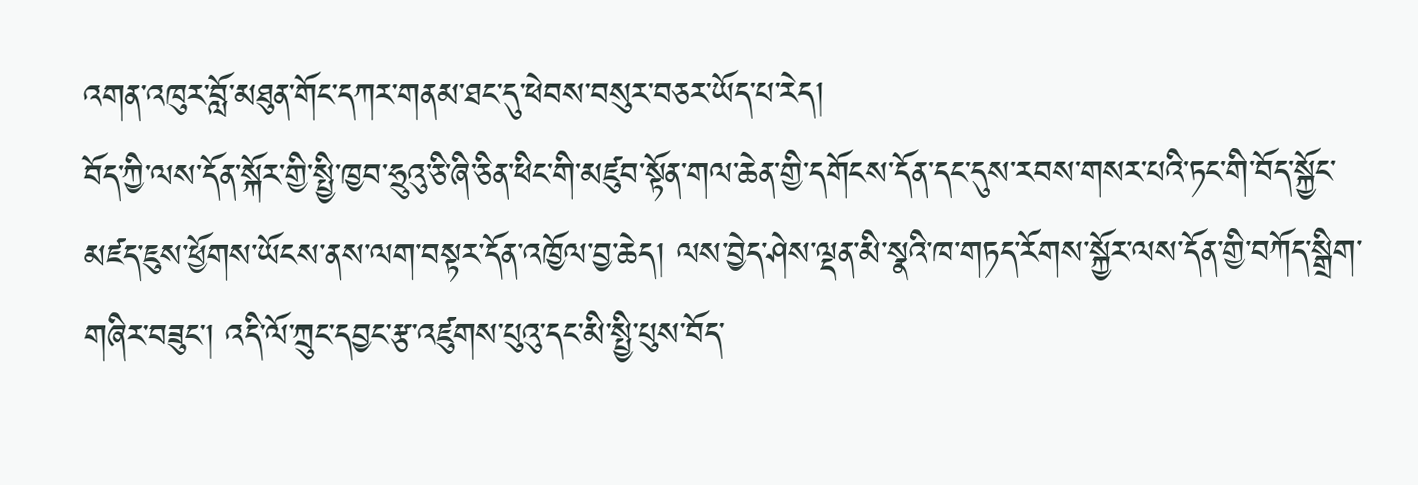འགན་འཁུར་བློ་མཐུན་གོང་དཀར་གནམ་ཐང་དུ་ཕེབས་བསུར་བཅར་ཡོད་པ་རེད།
བོད་ཀྱི་ལས་དོན་སྐོར་གྱི་སྤྱི་ཁྱབ་ཧྲུའུ་ཅི་ཞི་ཅིན་ཕིང་གི་མཛུབ་སྟོན་གལ་ཆེན་གྱི་དགོངས་དོན་དང་དུས་རབས་གསར་པའི་ཏང་གི་བོད་སྐྱོང་མཛད་ཇུས་ཕྱོགས་ཡོངས་ནས་ལག་བསྟར་དོན་འཁྱོལ་བྱ་ཆེད། ལས་བྱེད་ཤེས་ལྡན་མི་སྣའི་ཁ་གཏད་རོགས་སྐྱོར་ལས་དོན་གྱི་བཀོད་སྒྲིག་གཞིར་བཟུང་། འདི་ལོ་ཀྲུང་དབྱང་རྩ་འཛུགས་པུའུ་དང་མི་སྤྱི་པུས་བོད་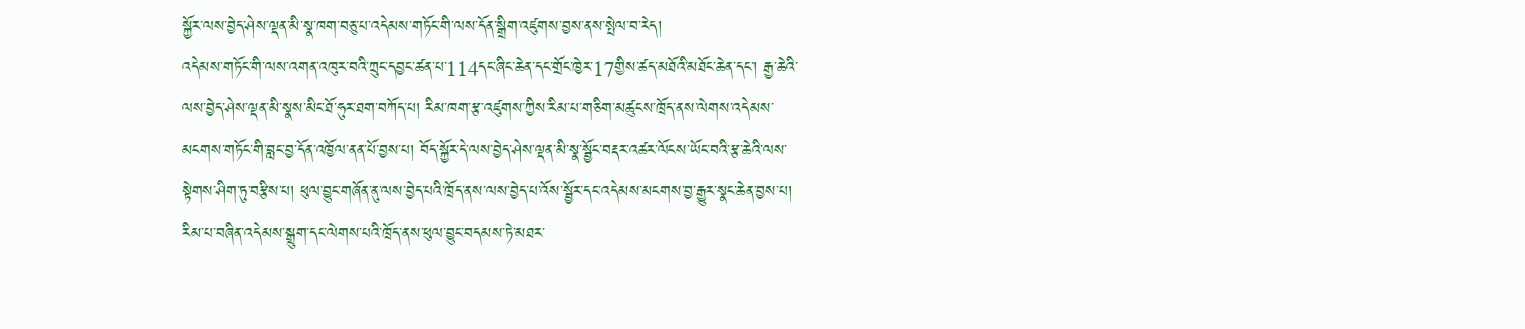སྐྱོར་ལས་བྱེད་ཤེས་ལྡན་མི་སྣ་ཁག་བཅུ་པ་འདེམས་གཏོང་གི་ལས་དོན་སྒྲིག་འཛུགས་བྱས་ནས་སྤེལ་བ་རེད།
འདེམས་གཏོང་གི་ལས་འགན་འཁུར་བའི་ཀྲུང་དབྱང་ཚན་པ་114དང་ཞིང་ཆེན་དང་གྲོང་ཁྱེར་17གྱིས་ཚད་མཐོའི་མཐོང་ཆེན་དང་། རྒྱ་ཆེའི་ལས་བྱེད་ཤེས་ལྡན་མི་སྣས་མིང་ཐོ་ཧུར་ཐག་བཀོད་པ། རིམ་ཁག་རྩ་འཛུགས་ཀྱིས་རིམ་པ་གཅིག་མཚུངས་ཁྲོད་ནས་ལེགས་འདེམས་མངགས་གཏོང་གི་བླང་བྱ་དོན་འཁྱོལ་ནན་པོ་བྱས་པ། བོད་སྐྱོར་དེ་ལས་བྱེད་ཤེས་ལྡན་མི་སྣ་སྦྱོང་བརྡར་འཚར་ལོངས་ཡོང་བའི་རྩ་ཆེའི་ལས་སྟེགས་ཤིག་ཏུ་བརྩིས་པ། ཕུལ་བྱུང་གཞོན་ནུ་ལས་བྱེད་པའི་ཁྲོད་ནས་ལས་བྱེད་པ་འོས་སྦྱོར་དང་འདེམས་མངགས་བྱ་རྒྱུར་སྣང་ཆེན་བྱས་པ། རིམ་པ་བཞིན་འདེམས་སྒྲུག་དང་ལེགས་པའི་ཁྲོད་ནས་ཕུལ་བྱུང་བདམས་ཏེ་མཐར་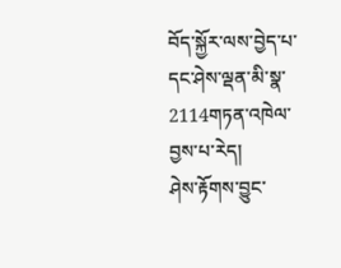བོད་སྐྱོར་ལས་བྱེད་པ་དང་ཤེས་ལྡན་མི་སྣ་2114གཏན་འཁེལ་བྱས་པ་རེད།
ཤེས་རྟོགས་བྱུང་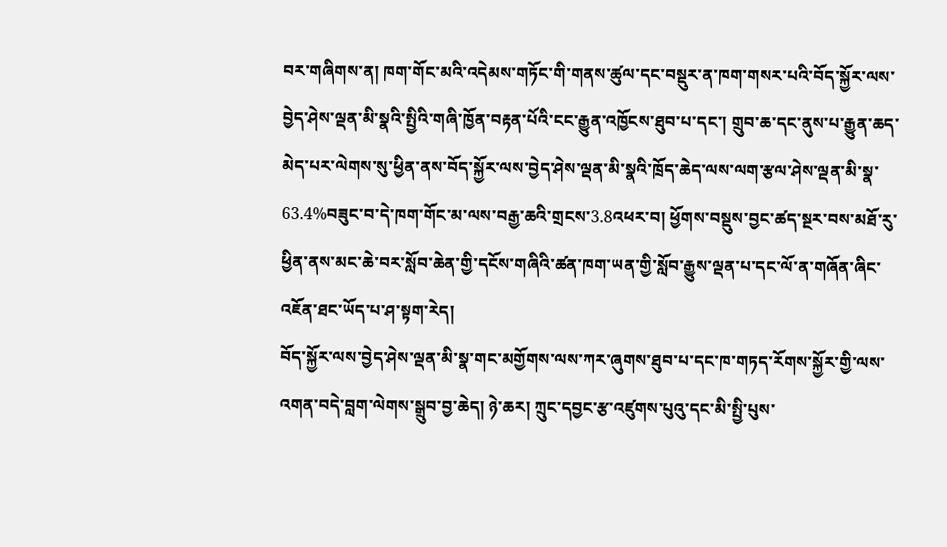བར་གཞིགས་ན། ཁག་གོང་མའི་འདེམས་གཏོང་གི་གནས་ཚུལ་དང་བསྡུར་ན་ཁག་གསར་པའི་བོད་སྐྱོར་ལས་བྱེད་ཤེས་ལྡན་མི་སྣའི་སྤྱིའི་གཞི་ཁྱོན་བརྟན་པོའི་ངང་རྒྱུན་འཁྱོངས་ཐུབ་པ་དང་། གྲུབ་ཆ་དང་ནུས་པ་རྒྱུན་ཆད་མེད་པར་ལེགས་སུ་ཕྱིན་ནས་བོད་སྐྱོར་ལས་བྱེད་ཤེས་ལྡན་མི་སྣའི་ཁྲོད་ཆེད་ལས་ལག་རྩལ་ཤེས་ལྡན་མི་སྣ་63.4%བཟུང་བ་དེ་ཁག་གོང་མ་ལས་བརྒྱ་ཆའི་གྲངས་3.8འཕར་བ། ཕྱོགས་བསྡུས་བྱང་ཚད་སྔར་བས་མཐོ་རུ་ཕྱིན་ནས་མང་ཆེ་བར་སློབ་ཆེན་གྱི་དངོས་གཞིའི་ཚན་ཁག་ཡན་གྱི་སློབ་རྒྱུས་ལྡན་པ་དང་ལོ་ན་གཞོན་ཞིང་འཇོན་ཐང་ཡོད་པ་ཤ་སྟག་རེད།
བོད་སྐྱོར་ལས་བྱེད་ཤེས་ལྡན་མི་སྣ་གང་མགྱོགས་ལས་ཀར་ཞུགས་ཐུབ་པ་དང་ཁ་གཏད་རོགས་སྐྱོར་གྱི་ལས་འགན་བདེ་བླག་ལེགས་སྒྲུབ་བྱ་ཆེད། ཉེ་ཆར། ཀྲུང་དབྱང་རྩ་འཛུགས་པུའུ་དང་མི་སྤྱི་པུས་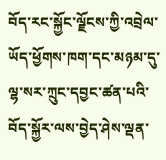བོད་རང་སྐྱོང་ལྗོངས་ཀྱི་འབྲེལ་ཡོད་ཕྱོགས་ཁག་དང་མཉམ་དུ་ལྷ་སར་ཀྲུང་དབྱང་ཚན་པའི་བོད་སྐྱོར་ལས་བྱེད་ཤེས་ལྡན་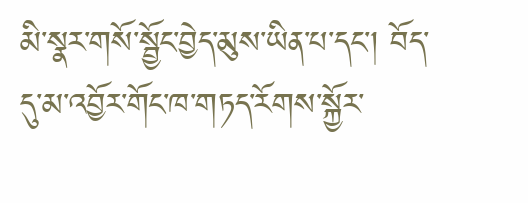མི་སྣར་གསོ་སྦྱོང་བྱེད་མུས་ཡིན་པ་དང་། བོད་དུ་མ་འབྱོར་གོང་ཁ་གཏད་རོགས་སྐྱོར་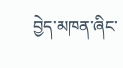བྱེད་མཁན་ཞིང་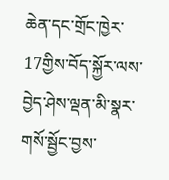ཆེན་དང་གྲོང་ཁྱེར་17གྱིས་བོད་སྐྱོར་ལས་བྱེད་ཤེས་ལྡན་མི་སྣར་གསོ་སྦྱོང་བྱས་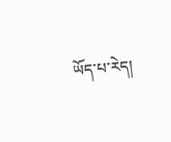ཡོད་པ་རེད།